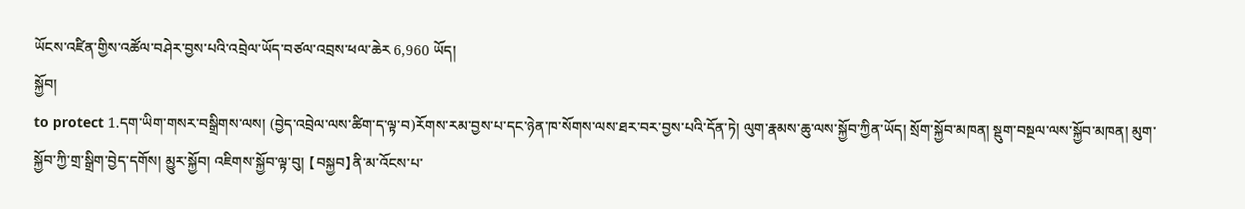ཡོངས་འཛིན་གྱིས་འཚོལ་བཤེར་བྱས་པའི་འབྲེལ་ཡོད་བཙལ་འབྲས་ཕལ་ཆེར 6,960 ཡོད།
སྐྱོབ།
to protect 1.དག་ཡིག་གསར་བསྒྲིགས་ལས། (བྱེད་འབྲེལ་ལས་ཚིག་ད་ལྟ་བ)རོགས་རམ་བྱས་པ་དང་ཉེན་ཁ་སོགས་ལས་ཐར་བར་བྱས་པའི་དོན་ཏེ། ལུག་རྣམས་ཆུ་ལས་སྐྱོབ་ཀྱིན་ཡོད། སྲོག་སྐྱོབ་མཁན། སྡུག་བསྔལ་ལས་སྐྱོབ་མཁན། མུག་སྐྱོབ་ཀྱི་གྲ་སྒྲིག་བྱེད་དགོས། མྱུར་སྐྱོབ། འཇིགས་སྐྱོབ་ལྟ་བུ། 【བསྐྱབ】ནི་མ་འོངས་པ་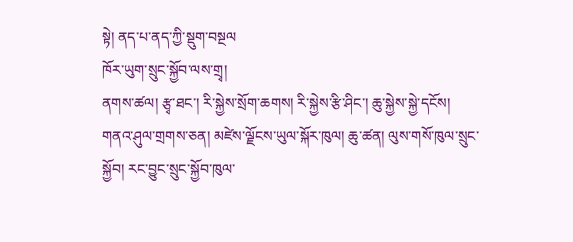སྟེ། ནད་པ་ནད་ཀྱི་སྡུག་བསྔལ
ཁོར་ཡུག་སྲུང་སྐྱོབ་ལས་གྲྭ།
ནགས་ཚལ། རྩྭ་ཐང་། རི་སྐྱེས་སྲོག་ཆགས། རི་སྐྱེས་རྩི་ཤིང་། ཆུ་སྐྱེས་སྐྱེ་དངོས། གནའ་ཤུལ་གྲགས་ཅན། མཛེས་ལྗོངས་ཡུལ་སྐོར་ཁུལ། ཆུ་ཚན། ལུས་གསོ་ཁུལ་སྲུང་སྐྱོབ། རང་བྱུང་སྲུང་སྐྱོབ་ཁུལ་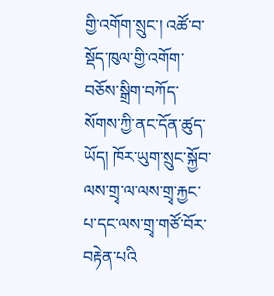གྱི་འགོག་སྲུང་། འཚོ་བ་སྡོད་ཁུལ་གྱི་འགོག་བཅོས་སྒྲིག་བཀོད་སོགས་ཀྱི་ནང་དོན་ཚུད་ཡོད། ཁོར་ཡུག་སྲུང་སྐྱོབ་ལས་གྲྭ་ལ་ལས་གྲྭ་རྐྱང་པ་དང་ལས་གྲྭ་གཙོ་བོར་བརྟེན་པའི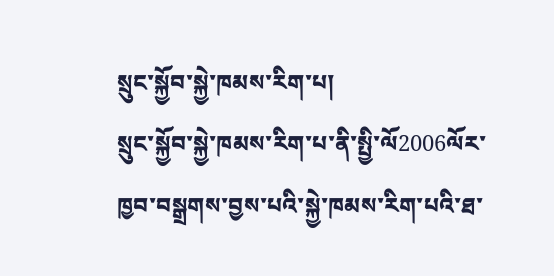སྲུང་སྐྱོབ་སྐྱེ་ཁམས་རིག་པ།
སྲུང་སྐྱོབ་སྐྱེ་ཁམས་རིག་པ་ནི་སྤྱི་ལོ2006ལོར་ཁྱབ་བསྒྲགས་བྱས་པའི་སྐྱེ་ཁམས་རིག་པའི་ཐ་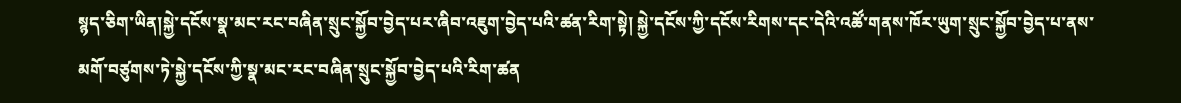སྙད་ཅིག་ཡིན།སྐྱེ་དངོས་སྣ་མང་རང་བཞིན་སྲུང་སྐྱོབ་བྱེད་པར་ཞིབ་འཇུག་བྱེད་པའི་ཚན་རིག་སྟེ། སྐྱེ་དངོས་ཀྱི་དངོས་རིགས་དང་དེའི་འཚོ་གནས་ཁོར་ཡུག་སྲུང་སྐྱོབ་བྱེད་པ་ནས་མགོ་བཙུགས་ཏེ་སྐྱེ་དངོས་ཀྱི་སྣ་མང་རང་བཞིན་སྲུང་སྐྱོབ་བྱེད་པའི་རིག་ཚན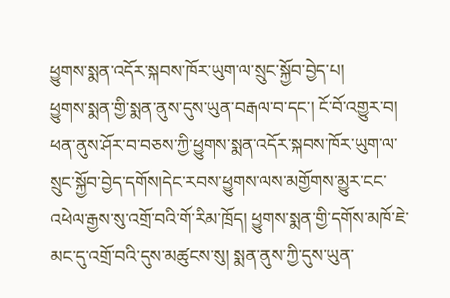ཕྱུགས་སྨན་འདོར་སྐབས་ཁོར་ཡུག་ལ་སྲུང་སྐྱོབ་བྱེད་པ།
ཕྱུགས་སྨན་གྱི་སྨན་ནུས་དུས་ཡུན་བརྒལ་བ་དང་། ངོ་བོ་འགྱུར་བ། ཕན་ནུས་ཤོར་བ་བཅས་ཀྱི་ཕྱུགས་སྨན་འདོར་སྐབས་ཁོར་ཡུག་ལ་སྲུང་སྐྱོབ་བྱེད་དགོས།དེང་རབས་ཕྱུགས་ལས་མགྱོགས་མྱུར་ངང་འཕེལ་རྒྱས་སུ་འགྲོ་བའི་གོ་རིམ་ཁྲོད། ཕྱུགས་སྨན་གྱི་དགོས་མཁོ་ཇེ་མང་དུ་འགྲོ་བའི་དུས་མཚུངས་སུ། སྨན་ནུས་ཀྱི་དུས་ཡུན་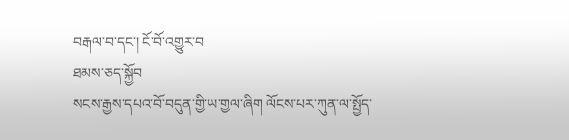བརྒལ་བ་དང་། ངོ་བོ་འགྱུར་བ
ཐམས་ཅད་སྐྱོབ
སངས་རྒྱས་དཔའ་བོ་བདུན་གྱི་ཡ་གྱལ་ཞིག ལོངས་པར་ཀུན་ལ་སྤྱོད་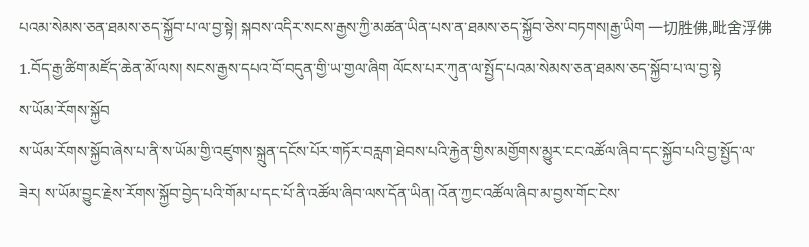པའམ་སེམས་ཅན་ཐམས་ཅད་སྐྱོབ་པ་ལ་བྱ་སྟེ། སྐབས་འདིར་སངས་རྒྱས་ཀྱི་མཚན་ཡིན་པས་ན་ཐམས་ཅད་སྐྱོབ་ཅེས་བཏགས།རྒྱ་ཡིག 一切胜佛,毗舍浮佛 1.བོད་རྒྱ་ཚིག་མཛོད་ཆེན་མོ་ལས། སངས་རྒྱས་དཔའ་བོ་བདུན་གྱི་ཡ་གྱལ་ཞིག ལོངས་པར་ཀུན་ལ་སྤྱོད་པའམ་སེམས་ཅན་ཐམས་ཅད་སྐྱོབ་པ་ལ་བྱ་སྟེ
ས་ཡོམ་རོགས་སྐྱོབ
ས་ཡོམ་རོགས་སྐྱོབ་ཞེས་པ་ནི་ས་ཡོམ་གྱི་འཛུགས་སྐྲུན་དངོས་པོར་གཏོར་བརླག་ཐེབས་པའི་རྐྱེན་གྱིས་མགྱོགས་མྱུར་ངང་འཚོལ་ཞིབ་དང་སྐྱོབ་པའི་བྱ་སྤྱོད་ལ་ཟེར། ས་ཡོམ་བྱུང་རྗེས་རོགས་སྐྱོབ་བྱེད་པའི་གོམ་པ་དང་པོ་ནི་འཚོལ་ཞིབ་ལས་དོན་ཡིན། འོན་ཀྱང་འཚོལ་ཞིབ་མ་བྱས་གོང་ངེས་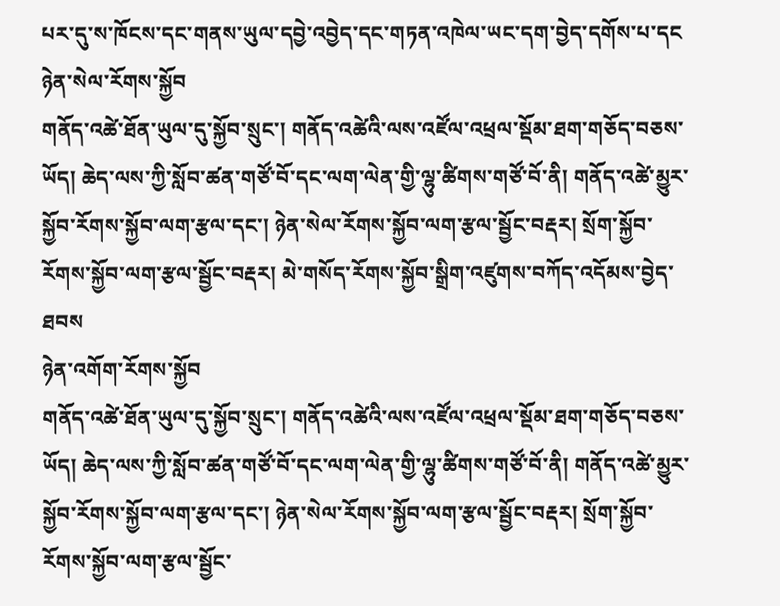པར་དུ་ས་ཁོངས་དང་གནས་ཡུལ་དབྱེ་འབྱེད་དང་གཏན་འཁེལ་ཡང་དག་བྱེད་དགོས་པ་དང
ཉེན་སེལ་རོགས་སྐྱོབ
གནོད་འཚེ་ཐོན་ཡུལ་དུ་སྐྱོབ་སྲུང་། གནོད་འཚེའི་ལས་འཛོལ་འཕྲལ་སྡོམ་ཐག་གཅོད་བཅས་ཡོད། ཆེད་ལས་ཀྱི་སློབ་ཚན་གཙོ་བོ་དང་ལག་ལེན་གྱི་ལྷུ་ཚིགས་གཙོ་བོ་ནི། གནོད་འཚེ་མྱུར་སྐྱོབ་རོགས་སྐྱོབ་ལག་རྩལ་དང་། ཉེན་སེལ་རོགས་སྐྱོབ་ལག་རྩལ་སྦྱོང་བརྡར། སྲོག་སྐྱོབ་རོགས་སྐྱོབ་ལག་རྩལ་སྦྱོང་བརྡར། མེ་གསོད་རོགས་སྐྱོབ་སྒྲིག་འཛུགས་བཀོད་འདོམས་བྱེད་ཐབས
ཉེན་འགོག་རོགས་སྐྱོབ
གནོད་འཚེ་ཐོན་ཡུལ་དུ་སྐྱོབ་སྲུང་། གནོད་འཚེའི་ལས་འཛོལ་འཕྲལ་སྡོམ་ཐག་གཅོད་བཅས་ཡོད། ཆེད་ལས་ཀྱི་སློབ་ཚན་གཙོ་བོ་དང་ལག་ལེན་གྱི་ལྷུ་ཚིགས་གཙོ་བོ་ནི། གནོད་འཚེ་མྱུར་སྐྱོབ་རོགས་སྐྱོབ་ལག་རྩལ་དང་། ཉེན་སེལ་རོགས་སྐྱོབ་ལག་རྩལ་སྦྱོང་བརྡར། སྲོག་སྐྱོབ་རོགས་སྐྱོབ་ལག་རྩལ་སྦྱོང་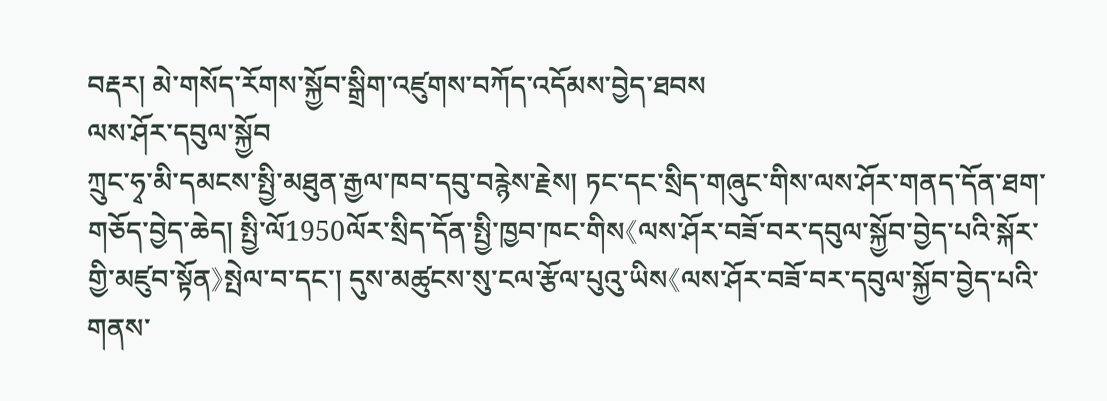བརྡར། མེ་གསོད་རོགས་སྐྱོབ་སྒྲིག་འཛུགས་བཀོད་འདོམས་བྱེད་ཐབས
ལས་ཤོར་དབུལ་སྐྱོབ
ཀྲུང་ཧྭ་མི་དམངས་སྤྱི་མཐུན་རྒྱལ་ཁབ་དབུ་བརྙེས་རྗེས། ཏང་དང་སྲིད་གཞུང་གིས་ལས་ཤོར་གནད་དོན་ཐག་གཅོད་བྱེད་ཆེད། སྤྱི་ལོ1950ལོར་སྲིད་དོན་སྤྱི་ཁྱབ་ཁང་གིས《ལས་ཤོར་བཟོ་བར་དབུལ་སྐྱོབ་བྱེད་པའི་སྐོར་གྱི་མཛུབ་སྟོན》སྤེལ་བ་དང་། དུས་མཚུངས་སུ་ངལ་རྩོལ་པུའུ་ཡིས《ལས་ཤོར་བཟོ་བར་དབུལ་སྐྱོབ་བྱེད་པའི་གནས་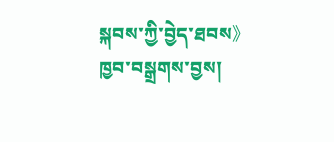སྐབས་ཀྱི་བྱེད་ཐབས》ཁྱབ་བསྒྲགས་བྱས།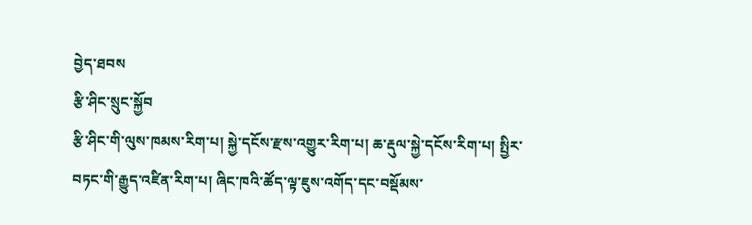བྱེད་ཐབས
རྩི་ཤིང་སྲུང་སྐྱོབ
རྩི་ཤིང་གི་ལུས་ཁམས་རིག་པ། སྐྱེ་དངོས་རྫས་འགྱུར་རིག་པ། ཆ་རྡུལ་སྐྱེ་དངོས་རིག་པ། སྤྱིར་བཏང་གི་རྒྱུད་འཛིན་རིག་པ། ཞིང་ཁའི་ཚོད་ལྟ་ཇུས་འགོད་དང་བསྡོམས་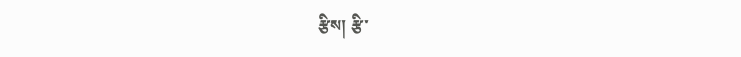རྩིས། རྩི་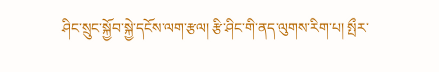ཤིང་སྲུང་སྐྱོབ་སྐྱེ་དངོས་ལག་རྩལ། རྩི་ཤིང་གི་ནད་ལུགས་རིག་པ། སྤྀར་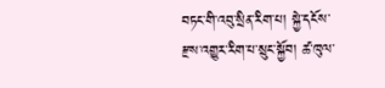བཏང་གི་འབུ་སྲིན་རིག་པ། སྐྱེ་དངོས་རྫས་འགྱུར་རིག་པ་སྲུང་སྐྱོབ། ཚ་ཁུལ་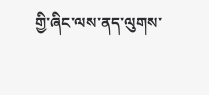གྱི་ཞིང་ལས་ནད་ལུགས་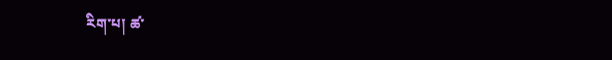རིག་པ། ཚ་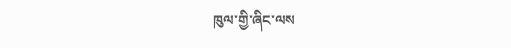ཁུལ་གྱི་ཞིང་ལས